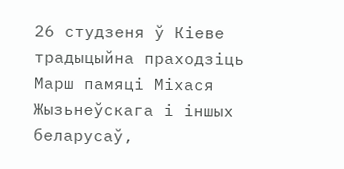26 студзеня ў Кіеве традыцыйна праходзіць Марш памяці Міхася Жызьнеўскага і іншых беларусаў,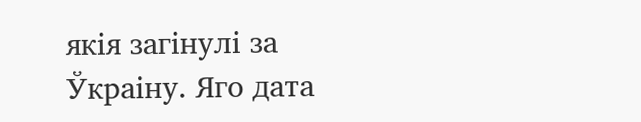якія загінулі за Ўкраіну. Яго дата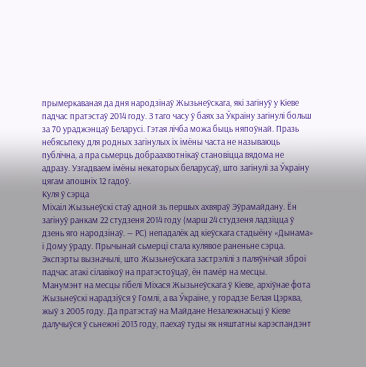прымеркаваная да дня народзінаў Жызьнеўскага, які загінуў у Кіеве падчас пратэстаў 2014 году. З таго часу ў баях за Ўкраіну загінулі больш за 70 ураджэнцаў Беларусі. Гэтая лічба можа быць няпоўнай. Празь небясьпеку для родных загінулых іх імёны часта не называюць публічна, а пра сьмерць добраахвотнікаў становіцца вядома не адразу. Узгадваем імёны некаторых беларусаў, што загінулі за Ўкраіну цягам апошніх 12 гадоў.
Куля ў сэрца
Міхаіл Жызьнеўскі стаў адной зь першых ахвяраў Эўрамайдану. Ён загінуў ранкам 22 студзеня 2014 году (марш 24 студзеня ладзіцца ў дзень яго народзінаў. — РС) непадалёк ад кіеўскага стадыёну «Дынама» і Дому ўраду. Прычынай сьмерці стала кулявое раненьне сэрца. Экспэрты вызначылі, што Жызьнеўскага застрэлілі з паляўнічай зброі падчас атакі сілавікоў на пратэстоўцаў, ён памёр на месцы.
Манумэнт на месцы гібелі Міхася Жызьнеўскага ў Кіеве, архіўнае фота
Жызьнеўскі нарадзіўся ў Гомлі, а ва Ўкраіне, у горадзе Белая Цэрква, жыў з 2005 году. Да пратэстаў на Майдане Незалежнасьці ў Кіеве далучыўся ў сьнежні 2013 году, паехаў туды як няштатны карэспандэнт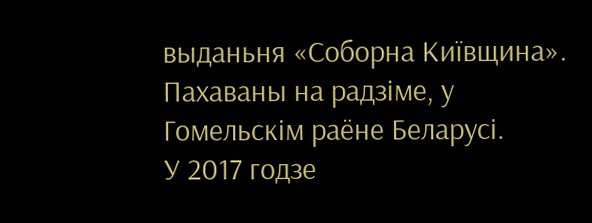выданьня «Соборна Київщина». Пахаваны на радзіме, у Гомельскім раёне Беларусі.
У 2017 годзе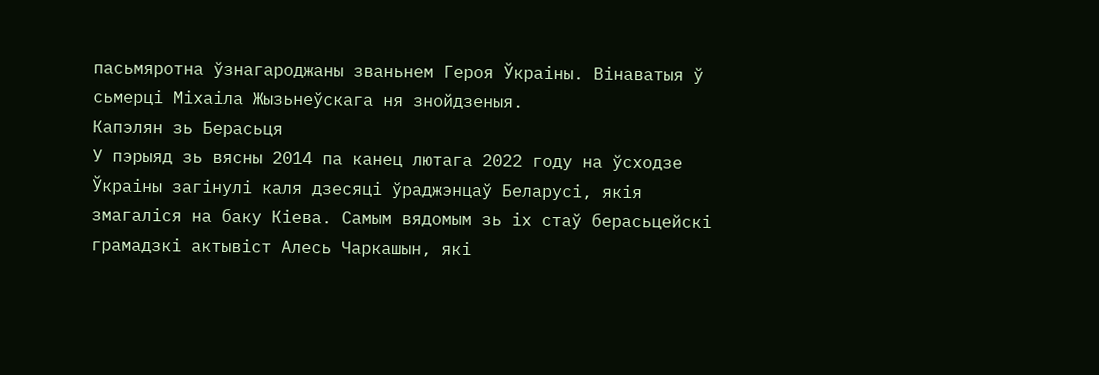пасьмяротна ўзнагароджаны званьнем Героя Ўкраіны. Вінаватыя ў сьмерці Міхаіла Жызьнеўскага ня знойдзеныя.
Капэлян зь Берасьця
У пэрыяд зь вясны 2014 па канец лютага 2022 году на ўсходзе Ўкраіны загінулі каля дзесяці ўраджэнцаў Беларусі, якія змагаліся на баку Кіева. Самым вядомым зь іх стаў берасьцейскі грамадзкі актывіст Алесь Чаркашын, які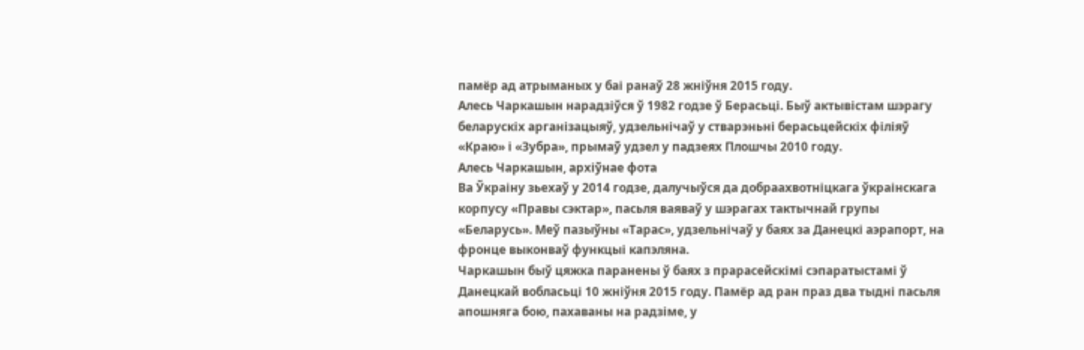памёр ад атрыманых у баі ранаў 28 жніўня 2015 году.
Алесь Чаркашын нарадзіўся ў 1982 годзе ў Берасьці. Быў актывістам шэрагу беларускіх арганізацыяў, удзельнічаў у стварэньні берасьцейскіх філіяў «Краю» і «Зубра», прымаў удзел у падзеях Плошчы 2010 году.
Алесь Чаркашын, архіўнае фота
Ва Ўкраіну зьехаў у 2014 годзе, далучыўся да добраахвотніцкага ўкраінскага корпусу «Правы сэктар», пасьля ваяваў у шэрагах тактычнай групы «Беларусь». Меў пазыўны «Тарас», удзельнічаў у баях за Данецкі аэрапорт, на фронце выконваў функцыі капэляна.
Чаркашын быў цяжка паранены ў баях з прарасейскімі сэпаратыстамі ў Данецкай вобласьці 10 жніўня 2015 году. Памёр ад ран праз два тыдні пасьля апошняга бою, пахаваны на радзіме, у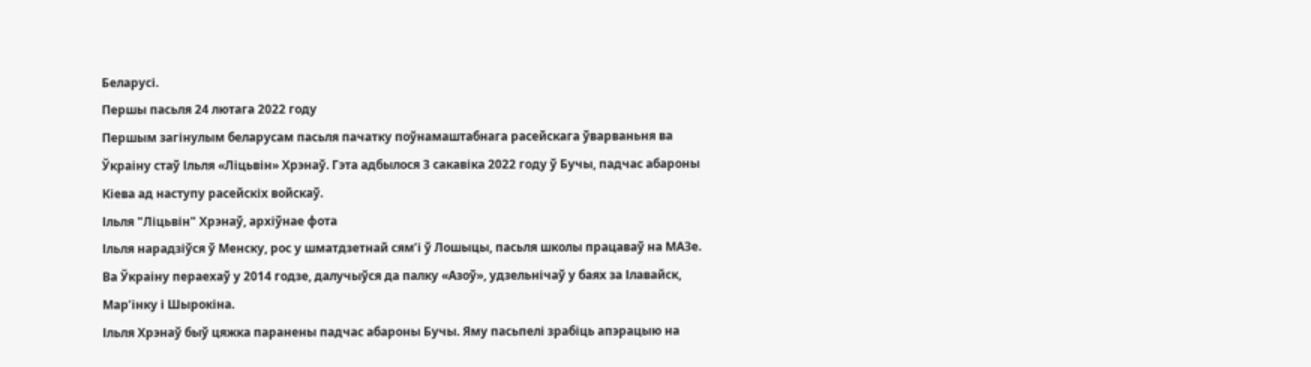Беларусі.
Першы пасьля 24 лютага 2022 году
Першым загінулым беларусам пасьля пачатку поўнамаштабнага расейскага ўварваньня ва Ўкраіну стаў Ільля «Ліцьвін» Хрэнаў. Гэта адбылося 3 сакавіка 2022 году ў Бучы, падчас абароны Кіева ад наступу расейскіх войскаў.
Ільля "Ліцьвін" Хрэнаў, архіўнае фота
Ільля нарадзіўся ў Менску, рос у шматдзетнай сям’і ў Лошыцы, пасьля школы працаваў на МАЗе. Ва Ўкраіну пераехаў у 2014 годзе, далучыўся да палку «Азоў», удзельнічаў у баях за Ілавайск, Мар’інку і Шырокіна.
Ільля Хрэнаў быў цяжка паранены падчас абароны Бучы. Яму пасьпелі зрабіць апэрацыю на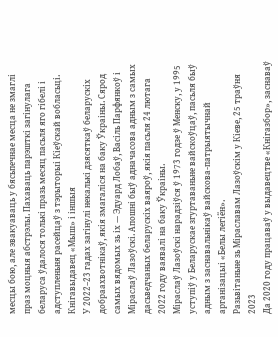месцы бою, але эвакуаваць у бясьпечнае месца не змаглі праз моцныя абстрэлы. Пахаваць парэшткі загінулага беларуса ўдалося толькі празь месяц пасьля яго гібелі і адступленьня расейцаў з тэрыторыі Кіеўскай вобласьці.
Кнігавыдавец «Мыш» і іншыя
У 2022–23 гадах загінулі некалькі дзясяткаў беларускіх добраахвотнікаў, якія змагаліся на баку Ўкраіны. Сярод самых вядомых зь іх — Эдуард Лобаў, Васіль Парфянкоў і Міраслаў Лазоўскі. Апошні быў адначасова адным з самых дасьведчаных беларускіх ваяроў, якія пасьля 24 лютага 2022 году ваявалі на баку Ўкраіны.
Міраслаў Лазоўскі нарадзіўся ў 1973 годзе ў Менску, у 1995 уступіў у Беларускае згуртаваньне вайскоўцаў, пасьля быў адным з заснавальнікаў вайскова-патрыятычнай арганізацыі «Белы легіён».
Разьвітаньне зь Міраславам Лазоўскім у Кіеве, 25 траўня 2023
Да 2020 году працаваў у выдавецтве «Кнігазбор», заснаваў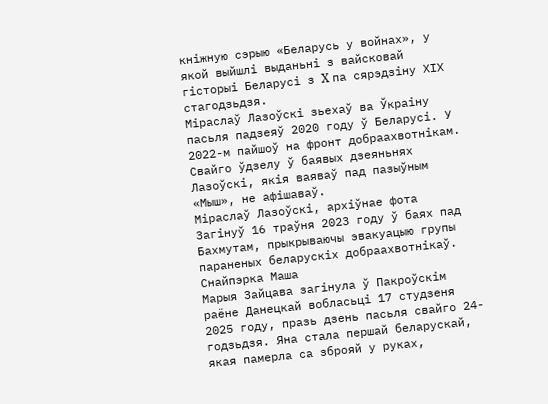кніжную сэрыю «Беларусь у войнах», у якой выйшлі выданьні з вайсковай гісторыі Беларусі з X па сярэдзіну ХІХ стагодзьдзя.
Міраслаў Лазоўскі зьехаў ва Ўкраіну пасьля падзеяў 2020 году ў Беларусі. У 2022-м пайшоў на фронт добраахвотнікам. Свайго ўдзелу ў баявых дзеяньнях Лазоўскі, якія ваяваў пад пазыўным «Мыш», не афішаваў.
Міраслаў Лазоўскі, архіўнае фота
Загінуў 16 траўня 2023 году ў баях пад Бахмутам, прыкрываючы эвакуацыю групы параненых беларускіх добраахвотнікаў.
Снайпэрка Маша
Марыя Зайцава загінула ў Пакроўскім раёне Данецкай вобласьці 17 студзеня 2025 году, празь дзень пасьля свайго 24-годзьдзя. Яна стала першай беларускай, якая памерла са зброяй у руках,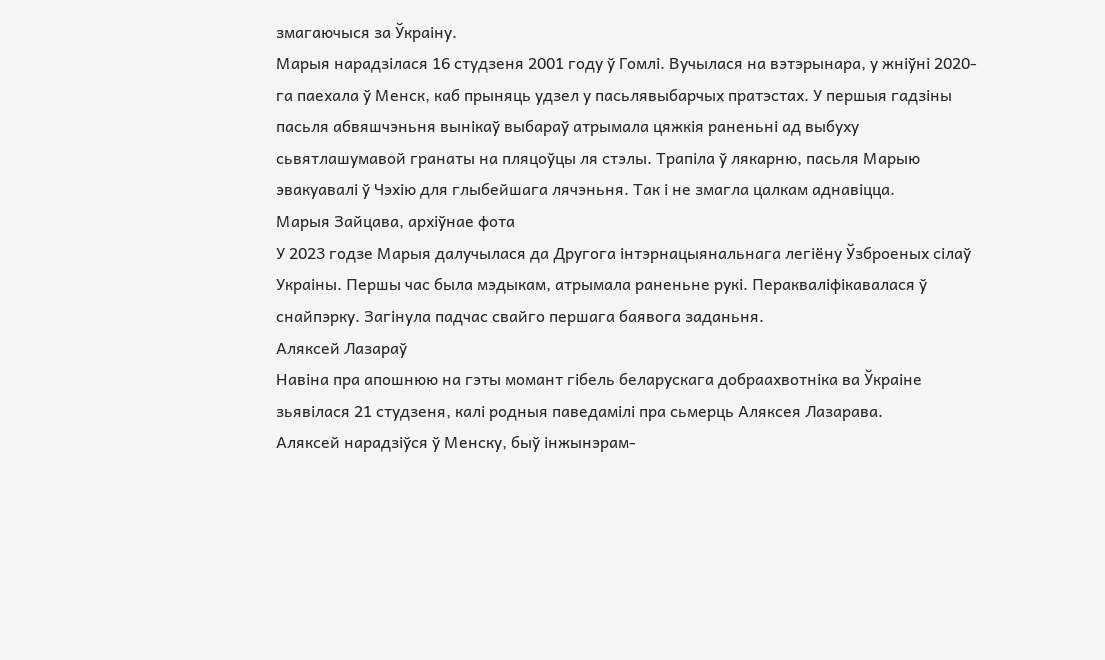змагаючыся за Ўкраіну.
Марыя нарадзілася 16 студзеня 2001 году ў Гомлі. Вучылася на вэтэрынара, у жніўні 2020-га паехала ў Менск, каб прыняць удзел у пасьлявыбарчых пратэстах. У першыя гадзіны пасьля абвяшчэньня вынікаў выбараў атрымала цяжкія раненьні ад выбуху сьвятлашумавой гранаты на пляцоўцы ля стэлы. Трапіла ў лякарню, пасьля Марыю эвакуавалі ў Чэхію для глыбейшага лячэньня. Так і не змагла цалкам аднавіцца.
Марыя Зайцава, архіўнае фота
У 2023 годзе Марыя далучылася да Другога інтэрнацыянальнага легіёну Ўзброеных сілаў Украіны. Першы час была мэдыкам, атрымала раненьне рукі. Перакваліфікавалася ў снайпэрку. Загінула падчас свайго першага баявога заданьня.
Аляксей Лазараў
Навіна пра апошнюю на гэты момант гібель беларускага добраахвотніка ва Ўкраіне зьявілася 21 студзеня, калі родныя паведамілі пра сьмерць Аляксея Лазарава.
Аляксей нарадзіўся ў Менску, быў інжынэрам-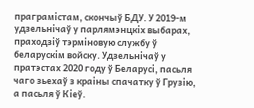праграмістам, скончыў БДУ. У 2019-м удзельнічаў у парлямэнцкіх выбарах, праходзіў тэрміновую службу ў беларускім войску. Удзельнічаў у пратэстах 2020 году ў Беларусі, пасьля чаго зьехаў з краіны спачатку ў Грузію, а пасьля ў Кіеў.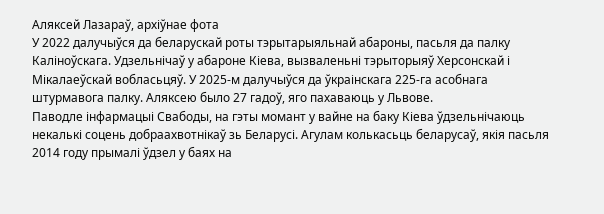Аляксей Лазараў, архіўнае фота
У 2022 далучыўся да беларускай роты тэрытарыяльнай абароны, пасьля да палку Каліноўскага. Удзельнічаў у абароне Кіева, вызваленьні тэрыторыяў Херсонскай і Мікалаеўскай вобласьцяў. У 2025-м далучыўся да ўкраінскага 225-га асобнага штурмавога палку. Аляксею было 27 гадоў, яго пахаваюць у Львове.
Паводле інфармацыі Свабоды, на гэты момант у вайне на баку Кіева ўдзельнічаюць некалькі соцень добраахвотнікаў зь Беларусі. Агулам колькасьць беларусаў, якія пасьля 2014 году прымалі ўдзел у баях на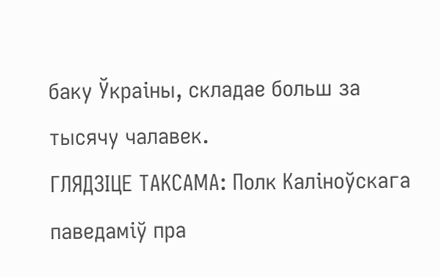баку Ўкраіны, складае больш за тысячу чалавек.
ГЛЯДЗІЦЕ ТАКСАМА: Полк Каліноўскага паведаміў пра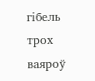гібель трох ваяроў